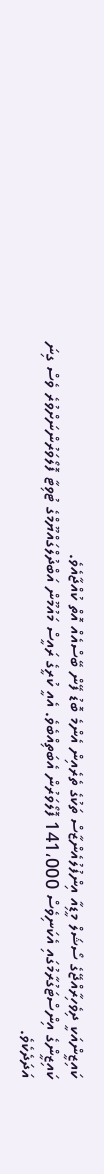ކައިޒީންއަކީ ދިވެހިރާއްޖޭގެ ސޯޝަލް މީޑިއާ އިންފުލުއެންޒާސް ތަކުގެ ތެރެއިން އެންމެ ބޮޑު ފޭން ބޭސްއެއް އޮތް ކުއްޖާއެވެ.
ކައިޒީންގެ އިންސްޓަގުރާމުގައި އެކަނިވެސް 141،000 ފޮލޯވަރުން އެބަތިއްބެވެ. އެއީ ކުރީގެ ރައީސް މައުމޫން އަބްދުލްގައްޔޫމްގެ ޓުވިޓާ ފޮލޯވަރުންނަށްވުރެ ވެސް ގިނަ އަދަދެކެވެ.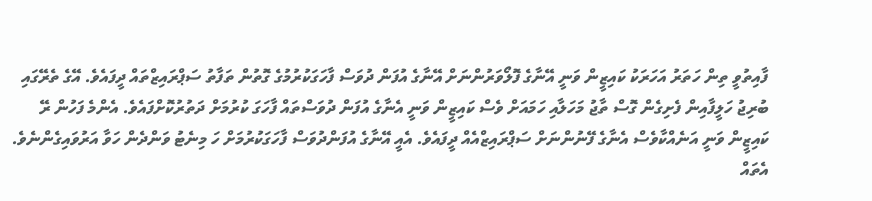ފާއިތުވީ ތިން ހަތަރު އަހަރަކު ކައިޒީން ވަނީ އޭނާގެ ފޮލޯވަރުންނަށް އޭނާގެ އުފަން ދުވަސް ފާހަގަކުރުމުގެ ގޮތުން ތަފާތު ސަޕްރައިޒްތައް ދީފައެވެ. އޭގެ ތެރޭގައި ބުރިޖު ހަލީފާއިން ފެށިގެން ގޮސް ތާޖު މަހަލާއި ހަމައަށް ވެސް ކައިޒީން ވަނީ އެނާގެ އުފަން ދުވަސްތައް ފާހަގަ ކުރުމަށް ދަތުރުކޮށްފައެވެ. އެންމެ ފަހުން ރޭ ކައިޒީން ވަނީ އަނެއްކާވެސް އެނާގެ ފޭނުންނަށް ސަޕްރައިޒްއެއް ދީފައެވެ. އެއީ އޭނާގެ އުފަންދުވަސް ފާހަގަކުރުމަށް ހަ މިނެޓު ވަންދެން ހަވާ އަރުވައިގެންނެވެ.
އެތައް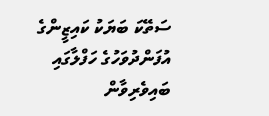ސަތޭކަ ބަޔަކު ކައިޒީންގެ އުފަންދުވަހުގެ ހަފްލާގައި ބައިވެރިވާން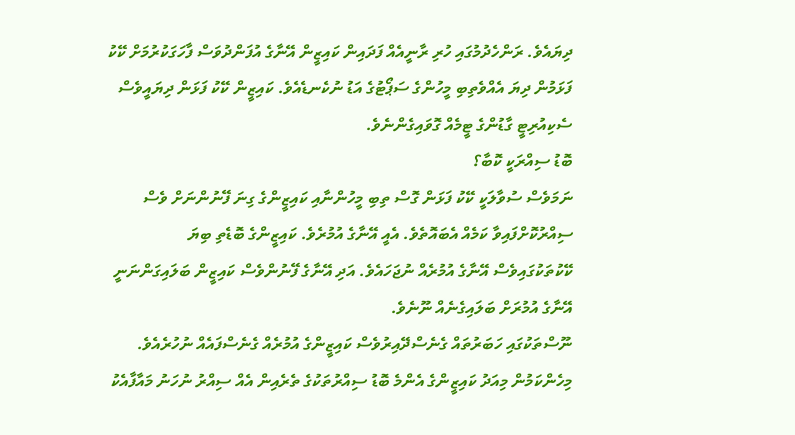ދިޔައެވެ. ރަންހެދުމުގައި ހުރި ރާނީއެއް ފަދައިން ކައިޒީން އޭނާގެ އުފަންދުވަސް ފާހަގަކުރުމަށް ކޭކު ފަޅަމުން ދިޔަ އެއްވެތިބި މީހުންގެ ސަޕޯޓުގެ އަޑު ނުކެނޑެއެވެ. ކައިޒީން ކޭކު ފަޅަން ދިޔައީވެސް ސެކިއުރިޓީ ގާޑުންގެ ޓީމެއް ގޮވައިގެންނެވެ.
ބޮޑު ސިއްރަކީ ކޮބާ؟
ނަމަވެސް ސުވާލަކީ ކޭކު ފަޅަން ގޮސް ތިބި މީހުންނާއި ކައިޒީންގެ ގިނަ ފޭނުންނަށް ވެސް ސިއްރުކޮށްފައިވާ ކަމެއް އެބައޮތެވެ. އެއީ އޭނާގެ އުމުރެވެ. ކައިޒީންގެ ބޮޑެތި ބިޔަ ކޭކުތަކުގައިވެސް އޭނާގެ އުމުރެއް ނުޖަހައެވެ. އަދި އޭނާގެ ފޭނުންވެސް ކައިޒީން ބަލައިގަންނަނީ އޭނާގެ އުމުރަށް ބަލައިގެނެއް ނޫނެވެ.
ނޫސްތަކުގައި ހަބަރުތައް ގެނެސްދޭއިރުވެސް ކައިޒީންގެ އުމުރެއް ގެނެސްފައެއް ނުހުރެއެވެ. މިހެންކަމުން މިއަދު ކައިޒީންގެ އެންމެ ބޮޑު ސިއްރުތަކުގެ ތެރެއިން އެއް ސިއްރު ނުހަނު މައާފާއެކު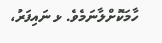ހާމަކޮށްލާނަމެވެ. ޅ ނައިފަރު،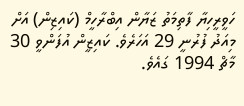ހަވީރީހިޔާ ފާތިމަތު ޒަޔާން އިބްރާހީމް (ކައިޒިން) އަށް މިއަދު ފުރުނީ 29 އަހަރެވެ. ކައިޒީން އުފަންވީ 30 މާޗް 1994 ގައެވެ.